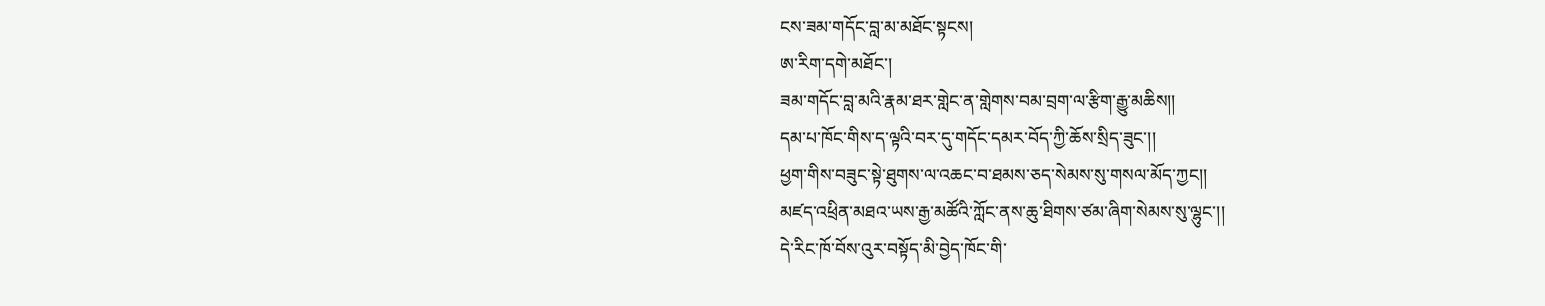ངས་ཟམ་གདོང་བླ་མ་མཐོང་སྟངས།
ཨ་རིག་དགེ་མཐོང་།
ཟམ་གདོང་བླ་མའི་རྣམ་ཐར་གླེང་ན་གླེགས་བམ་བྲག་ལ་རྩིག་རྒྱུ་མཆིས།།
དམ་པ་ཁོང་གིས་ད་ལྟའི་བར་དུ་གདོང་དམར་བོད་ཀྱི་ཆོས་སྲིད་ཟུང་།།
ཕྱག་གིས་བཟུང་སྟེ་ཐུགས་ལ་འཆང་བ་ཐམས་ཅད་སེམས་སུ་གསལ་མོད་ཀྱང།།
མཛད་འཕྲིན་མཐའ་ཡས་རྒྱ་མཚོའི་ཀློང་ནས་ཆུ་ཐིགས་ཙམ་ཞིག་སེམས་སུ་ལྷུང་།།
དེ་རིང་ཁོ་བོས་འུར་བསྟོད་མི་བྱེད་ཁོང་གི་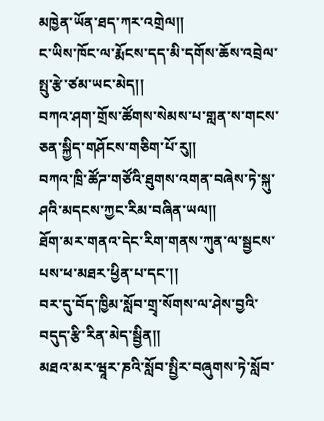མཁྱེན་ཡོན་ཐད་ཀར་འགྲེལ།།
ང་ཡིས་ཁོང་ལ་རྨོངས་དད་མི་དགོས་ཆོས་འབྲེལ་སྤུ་རྩེ་ཙམ་ཡང་མེད།།
བཀའ་ཤག་གྲོས་ཚོགས་སེམས་པ་གླན་ས་གངས་ཅན་སྐྱིད་གཤོངས་གཅིག་པོ་རུ།།
བཀའ་ཁྲི་ཚོཌ་གཙོའི་ཐུགས་འགན་བཞེས་ཏེ་སྐུ་ཤའི་མདངས་ཀྱང་རིམ་བཞིན་ཡལ།།
ཐོག་མར་གནའ་དེང་རིག་གནས་ཀུན་ལ་སྦྱངས་པས་ཕ་མཐར་ཕྱིན་པ་དང་།།
བར་དུ་བོད་ཁྱིམ་སློབ་གྲྭ་སོགས་ལ་ཤེས་བྱའི་བདུད་རྩི་རིན་མེད་སྦྱིན།།
མཐའ་མར་ཝཱར་ཎའི་སློབ་སྤྱིར་བཞུགས་ཏེ་སློབ་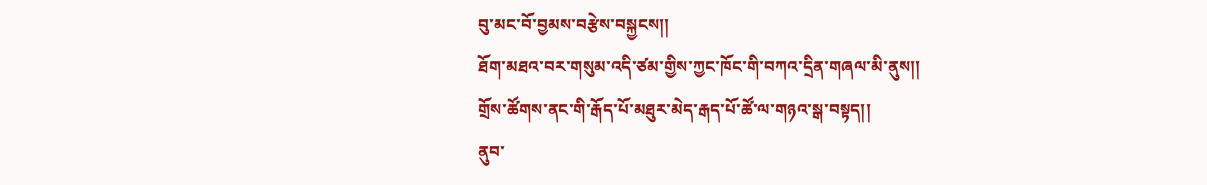བུ་མང་བོ་བྱམས་བརྩེས་བསྐྱངས།།
ཐོག་མཐའ་བར་གསུམ་འདི་ཙམ་གྱིས་ཀྱང་ཁོང་གི་བཀའ་དྲིན་གཞལ་མི་ནུས།།
གྲོས་ཚོགས་ནང་གི་རྒོད་པོ་མཐུར་མེད་རྒད་པོ་ཚོ་ལ་གཉའ་སྒ་བསྟད།།
ནུབ་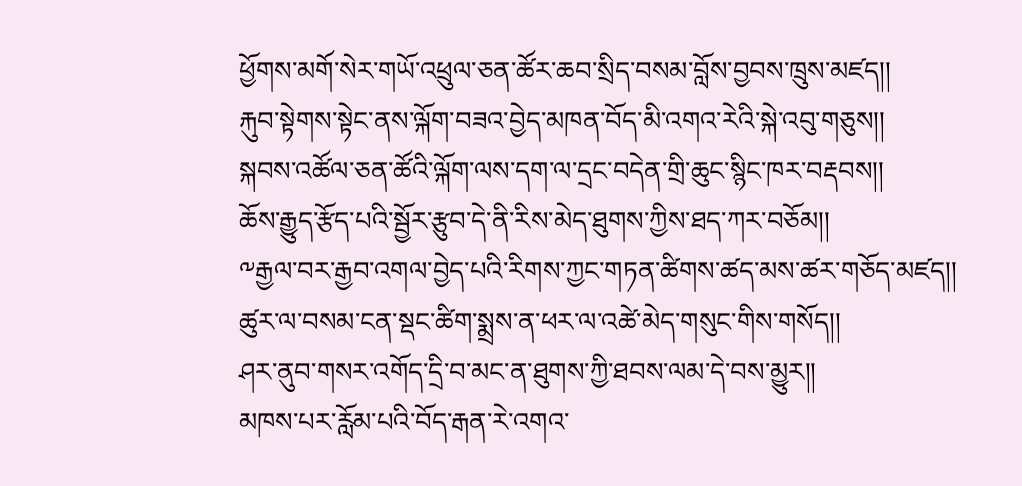ཕྱོགས་མགོ་སེར་གཡོ་འཕྲུལ་ཅན་ཚོར་ཆབ་སྲིད་བསམ་བློས་བྱབས་ཁྲུས་མཛད།།
རྐུབ་སྟེགས་སྟེང་ནས་ལྐོག་བཟའ་བྱེད་མཁན་བོད་མི་འགའ་རེའི་སྐེ་འབུ་གཅུས།།
སྐབས་འཚོལ་ཅན་ཚོའི་ལྐོག་ལས་དག་ལ་དྲང་བདེན་གྲི་ཆུང་སྙིང་ཁར་བརྡབས།།
ཆོས་རྒྱུད་རྩོད་པའི་སྦྱོར་རྩུབ་དེ་ནི་རིས་མེད་ཐུགས་ཀྱིས་ཐད་ཀར་བཅོམ།།
༸རྒྱལ་བར་རྒྱབ་འགལ་བྱེད་པའི་རིགས་ཀྱང་གཏན་ཚིགས་ཚད་མས་ཚར་གཅོད་མཛད།།
ཚུར་ལ་བསམ་ངན་སྡང་ཚིག་སྨྲས་ན་ཕར་ལ་འཚེ་མེད་གསུང་གིས་གསོད།།
ཤར་ནུབ་གསར་འགོད་དྲི་བ་མང་ན་ཐུགས་ཀྱི་ཐབས་ལམ་དེ་བས་མྱུར།།
མཁས་པར་རློམ་པའི་བོད་རྒན་རེ་འགའ་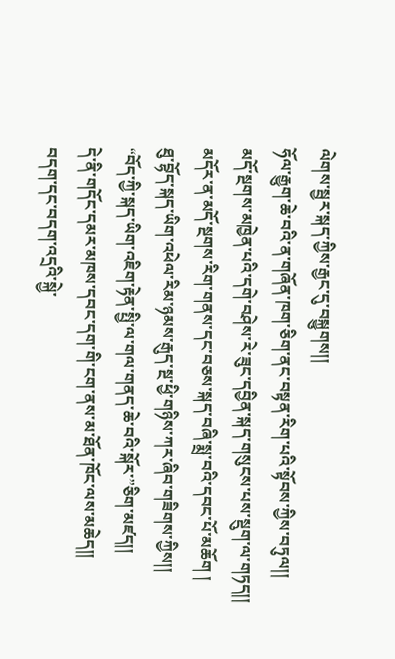ལེགས་སྦྱར་སྐད་ཀྱིས་རྒྱང་དུ་བསྐྱུགས།།
ཧོལ་རྒྱུག་ཆེ་བའི་ན་གཞོན་ཁག་ཅིག་ནང་བསྟན་རིག་པའི་སྟོབས་ཀྱིས་བཏུལ།།
མདོ་སྔགས་མཁྱེན་པའི་དགེ་བཤེས་རེ་ཟུང་དབྱིན་སྐད་གསུངས་པས་སྡུག་ལ་གཏད།།
མདོར་ན་མདོ་སྔགས་རིག་གནས་དང་བཅས་སྐད་བཞི་སྨྲ་བའི་དབང་པོ་མཆོག །
ཐུ་བྷོད་སྐད་ཡིག་འཕེལ་རིམ་ཉམས་རྒུད་སྔ་ཕྱི་གཉིས་ཀར་ཞིབ་གཟིགས་ཀྱིས།།
“བོད་ཀྱི་སྐད་ཡིག་འཇིག་རྟེན་སྤྱི་ལ་གལ་གནད་ཆེ་བའི་སྐོར་”ཅིག་མཛད།།
དེ་ནི་གདོང་དམར་མཁས་དབང་དག་གི་ངག་ནས་མ་ཐོན་ཁོང་ལས་མཆེད།།
བདག་དང་བདག་འདྲའི་སྐྱེ་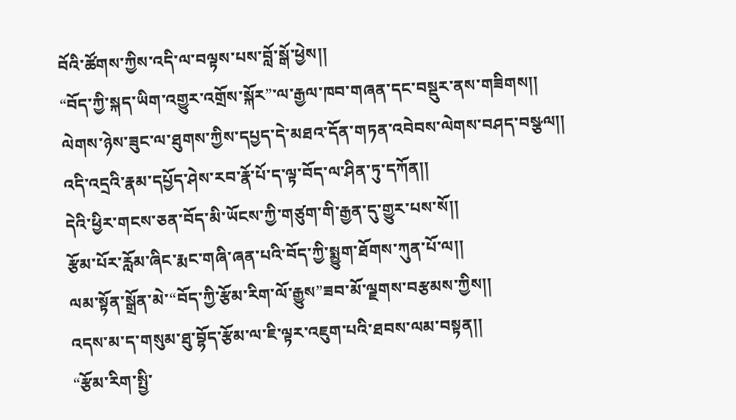བོའི་ཚོགས་ཀྱིས་འདི་ལ་བལྟས་པས་བློ་སྒོ་ཕྱེས།།
“བོད་ཀྱི་སྐད་ཡིག་འགྱུར་འགྲོས་སྐོར”་ལ་རྒྱལ་ཁབ་གཞན་དང་བསྡུར་ནས་གཟིགས།།
ལེགས་ཉེས་ཟུང་ལ་ཐུགས་ཀྱིས་དཔྱད་དེ་མཐའ་དོན་གཏན་འབེབས་ལེགས་བཤད་བསྩལ།།
འདི་འདྲའི་རྣམ་དཔྱོད་ཤེས་རབ་རྣོ་པོ་ད་ལྟ་བོད་ལ་ཤིན་ཏུ་དཀོན།།
དེའི་ཕྱིར་གངས་ཅན་བོད་མི་ཡོངས་ཀྱི་གཙུག་གི་རྒྱན་དུ་གྱུར་པས་སོ།།
རྩོམ་པོར་རློམ་ཞིང་རྨང་གཞི་ཞན་པའི་བོད་ཀྱི་སྨྱུག་ཐོགས་ཀུན་པོ་ལ།།
ལམ་སྟོན་སྒྲོན་མེ་“བོད་ཀྱི་རྩོམ་རིག་ལོ་རྒྱུས”ཟབ་མོ་ལྗགས་བརྩམས་ཀྱིས།།
འདས་མ་ད་གསུམ་ཐུ་བྷོད་རྩོམ་ལ་ཇི་ལྟར་འཇུག་པའི་ཐབས་ལམ་བསྟན།།
“རྩོམ་རིག་སྤྱི་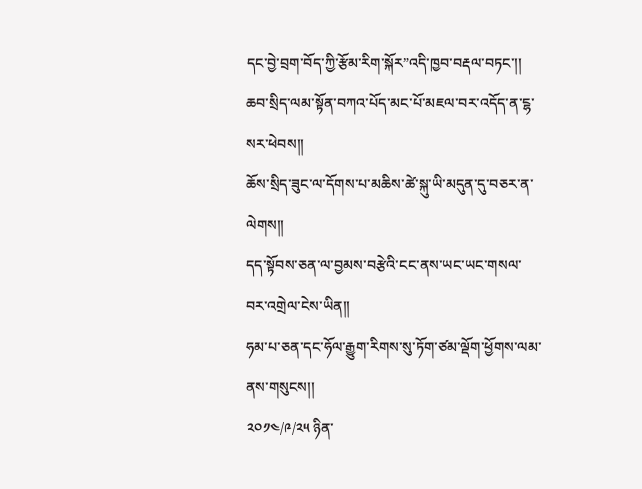དང་བྱེ་བྲག་བོད་ཀྱི་རྩོམ་རིག་སྐོར”འདི་ཁྱབ་བརྡལ་བཏང་།།
ཆབ་སྲིད་ལམ་སྟོན་བཀའ་པོད་མང་པོ་མཇལ་བར་འདོད་ན་ངྷ་སར་ཕེབས།།
ཆོས་སྲིད་ཟུང་ལ་དོགས་པ་མཆིས་ཚེ་སྐུ་ཡི་མདུན་དུ་བཅར་ན་ལེགས།།
དད་སྟོབས་ཅན་ལ་བྱམས་བརྩེའི་ངང་ནས་ཡང་ཡང་གསལ་བར་འགྲེལ་ངེས་ཡིན།།
ཧམ་པ་ཅན་དང་ཧོལ་རྒྱུག་རིགས་སུ་ཏོག་ཙམ་ལྡོག་ཕྱོགས་ལམ་ནས་གསུངས།།
༢༠༡༤/༩/༢༥ ཉིན་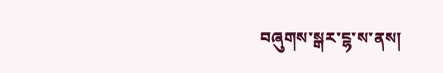བཞུགས་སྒར་ངྷ་ས་ནས།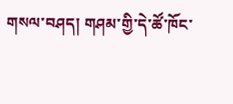གསལ་བཤད། གཤམ་གྱི་དེ་ཚོ་ཁོང་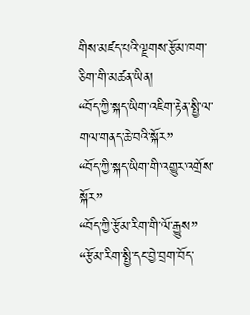གིས་མཛད་པའི་ལྗགས་རྩོམ་ཁག་ཅིག་གི་མཚན་ཡིན།
“བོད་ཀྱི་སྐད་ཡིག་འཇིག་རྟེན་སྤྱི་ལ་གལ་གནད་ཆེ་བའི་སྐོར”
“བོད་ཀྱི་སྐད་ཡིག་གི་འགྱུར་འགྲོས་སྐོར”
“བོད་ཀྱི་རྩོམ་རིག་གི་ལོ་རྒྱུས”
“རྩོམ་རིག་སྤྱི་དང་བྱེ་བྲག་བོད་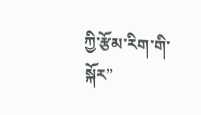ཀྱི་རྩོམ་རིག་གི་སྐོར”